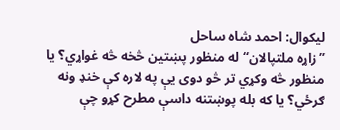لیکوال: احمد شاه ساحل
”زاړه ملتپالان“ له منظور پښتین څخه څه غواړي؟ یا منظور څه وکړي تر څو دوی یې په لاره کې خنډ ونه ګرځي؟ یا که بله پوښتنه داسې مطرح کړو چې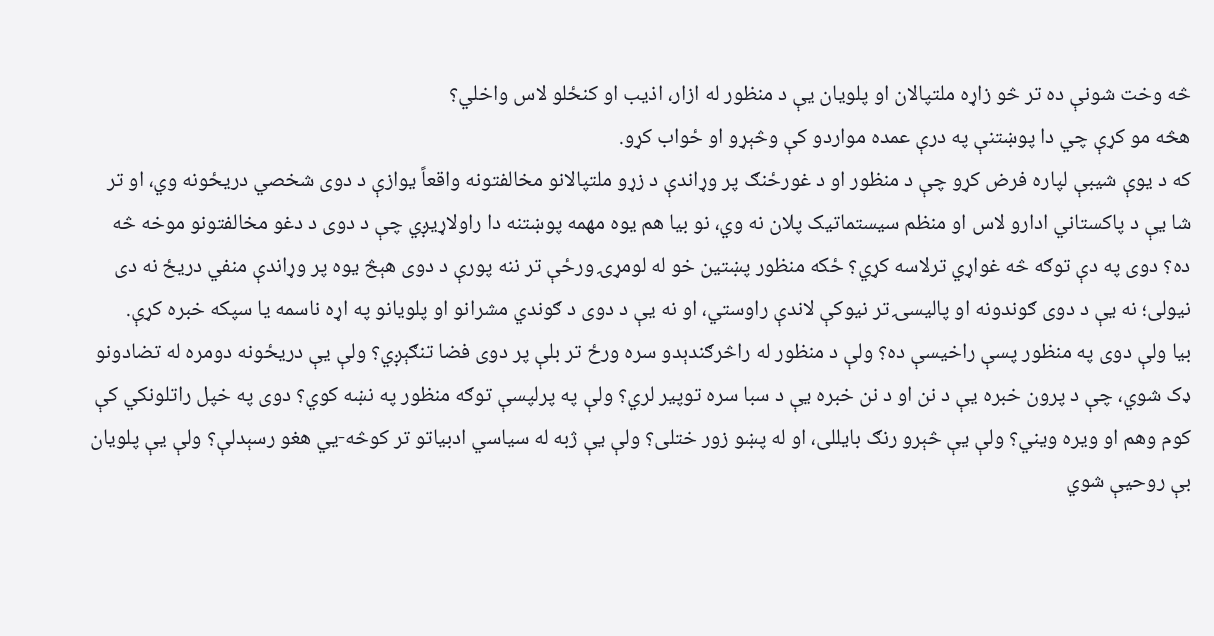څه وخت شونې ده تر څو زاړه ملتپالان او پلویان يې د منظور له ازار، اذیب او کنځلو لاس واخلي؟
هڅه مو کړې چي دا پوښتنې په درې عمده مواردو کې وڅېړو او ځواب کړو.
که د یوې شیبې لپاره فرض کړو چې د منظور او د غورځنګ پر وړاندې د زړو ملتپالانو مخالفتونه واقعاً یوازې د دوی شخصي دریځونه وي، او تر شا یې د پاکستاني ادارو لاس او منظم سیستماتیک پلان نه وي، نو بیا هم یوه مهمه پوښتنه دا راولاړیږي چې د دوی د دغو مخالفتونو موخه څه ده؟ دوی په دې توګه څه غواړي ترلاسه کړي؟ ځکه منظور پښتین خو له لومړۍ ورځې تر ننه پورې د دوی هېڅ یوه پر وړاندې منفي دریځ نه دی نیولی؛ نه یې د دوی ګوندونه او پالیسۍ تر نیوکې لاندې راوستي، او نه یې د دوی د ګوندي مشرانو او پلویانو په اړه ناسمه یا سپکه خبره کړې.
بیا ولې دوی په منظور پسې راخیسې ده؟ ولې د منظور له راڅرګندېدو سره ورځ تر بلې پر دوی فضا تنګېږي؟ ولې یې دریځونه دومره له تضادونو ډک شوي، چې د پرون خبره یې د نن او د نن خبره یې د سبا سره توپیر لري؟ ولې په پرلپسې توګه منظور په نښه کوي؟ دوی په خپل راتلونکي کې کوم وهم او ویره ویني؟ ولې یې څېرو رنګ بایللی، او له پښو زور ختلی؟ ولې یې ژبه له سیاسي ادبیاتو تر کوڅه-یي هغو رسېدلې؟ ولې یې پلویان بې روحیې شوي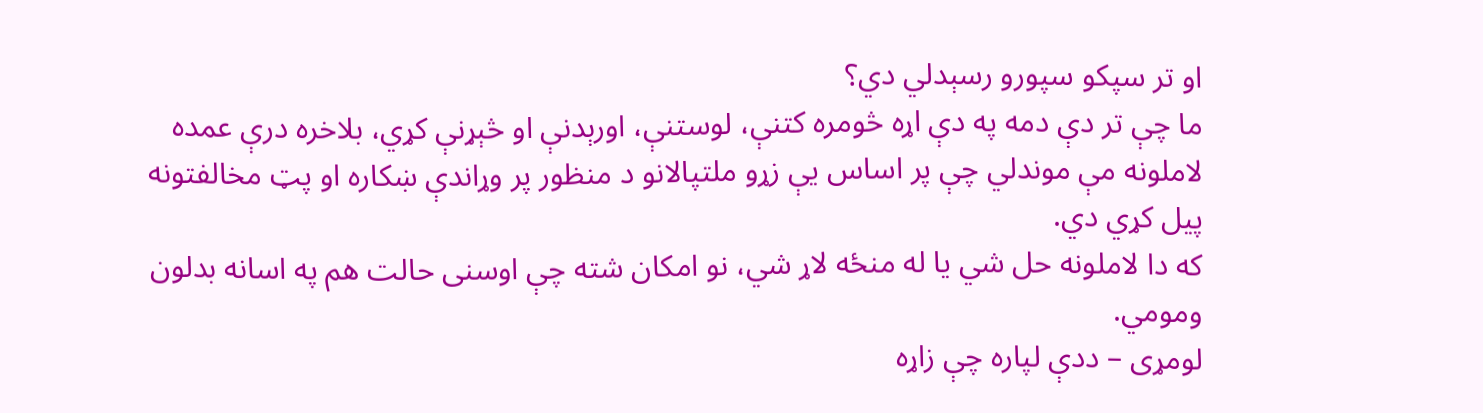او تر سپکو سپورو رسېدلي دي؟
ما چې تر دې دمه په دې اړه څومره کتنې، لوستنې، اورېدنې او څېړنې کړي، بلاخره درې عمده لاملونه مې موندلي چې پر اساس یې زړو ملتپالانو د منظور پر وړاندې ښکاره او پټ مخالفتونه پیل کړي دي.
که دا لاملونه حل شي یا له منځه لاړ شي، نو امکان شته چې اوسنی حالت هم په اسانه بدلون ومومي.
لومړی – ددې لپاره چې زاړه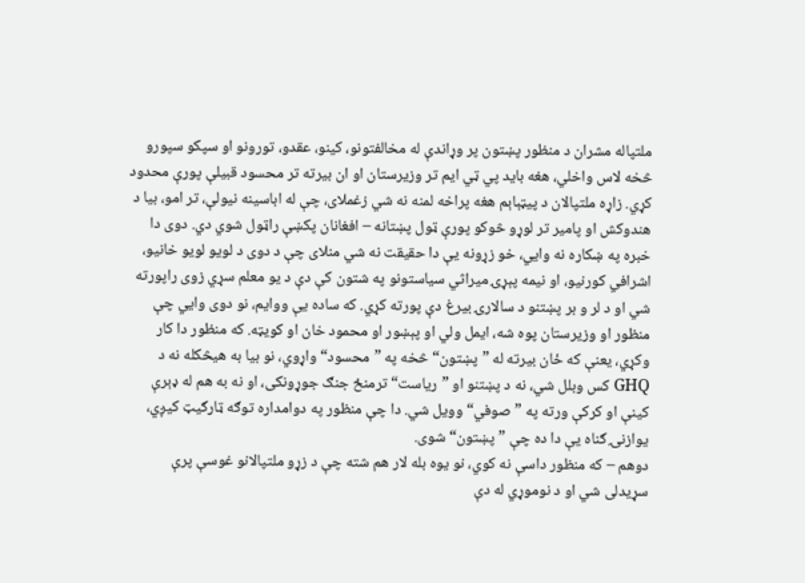ملتپاله مشران د منظور پښتون پر وړاندې له مخالفتونو، کینو، عقدو، تورونو او سپکو سپورو څخه لاس واخلي، هغه باید پي ټي ایم تر وزیرستان او ان بیرته تر محسود قبیلې پورې محدود کړي. زاړه ملتپالان د پيټېاېم هغه پراخه لمنه نه شي زغملای، چې له اباسینه نیولې، تر امو، بیا د هندوکش او پامیر تر لوړو څوکو پورې ټول پښتانه – افغانان پکښې راټول شوي دي. دوی دا خبره په ښکاره نه وايي، خو زړونه یې دا حقیقت نه شي منلای چې د دوی د لویو لویو خانیو، اشرافي کورنیو، او نیمه پېړۍ میراثي سیاستونو په شتون کې دې د یو معلم سړي زوی راپورته شي او د لر و بر پښتنو د سالارۍ بیرغ دې پورته کړي. که ساده یې ووایم، نو دوی وايي چې منظور او وزیرستان پوه شه، ایمل ولي او پېښور او محمود خان او کويټه. که منظور دا کار وکړي، یعنې که ځان بیرته له ”پښتون“ څخه په ”محسود“ واړوي، نو بیا به هیڅکله نه د GHQ کس وبلل شي، نه د پښتنو او ”ریاست“ ترمنځ جنګ جوړونکی، او نه به هم له ډېرې کینې او کرکې ورته په ”صوفي“ وویل شي. دا چې منظور په دوامداره توګه ټارګیټ کیږي، یوازنۍ ګناه يې دا ده چې ”پښتون“ شوی.
دوهم – که منظور داسې نه کوي، نو یوه بله لار هم شته چې د زړو ملتپالانو غوسې پرې سړیدلی شي او د نوموړي له دې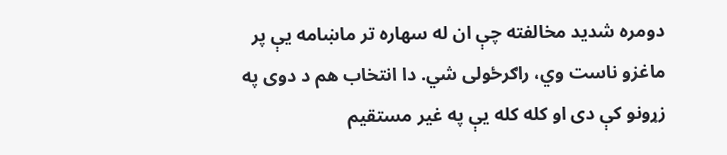دومره شدید مخالفته چې ان له سهاره تر ماښامه یې پر ماغزو ناست وي، راګرځولی شي. دا انتخاب هم د دوی په زړونو کې دی او کله کله یې په غیر مستقیم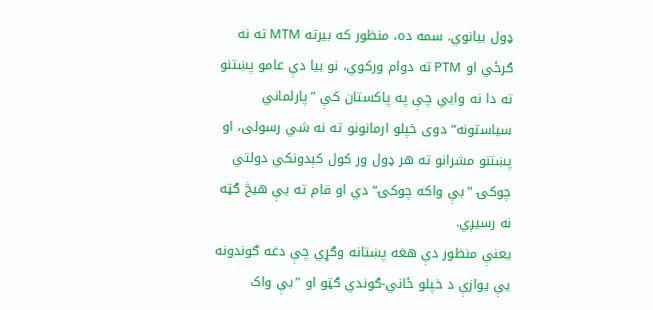ډول بیانوي. سمه ده، منظور که بیرته MTM ته نه ګرځي او PTM ته دوام ورکوي، نو بیا دې عامو پښتنو ته دا نه وايي چې په پاکستان کې ”پارلماني سیاستونه“ دوی خپلو ارمانونو ته نه شي رسولی، او پښتنو مشرانو ته هر ډول ور کول کېدونکي دولتي چوکۍ ”بې واکه چوکۍ“ دي او قام ته يې هیڅ ګټه نه رسیږي.
یعنې منظور دې هغه پښتانه وګړي چې دغه ګوندونه يې یوازې د خپلو ځاني-ګوندي ګټو او ”بې واک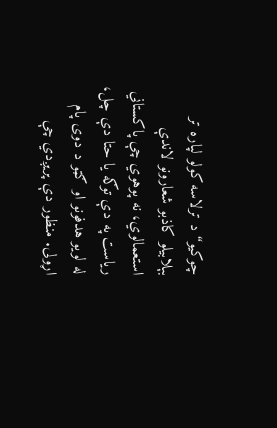چوکیو“ د ترلاسه کولو لپاره تر بېلابیلو کاذبو شعارونو لاندې استعمالوي، نه پوهوي چې پاکستاني ریاست په دې توګه یا حتا دې چل، له لویو هدفونو او ګټو د دوی پام اړولی. منظور دې پريږدي چې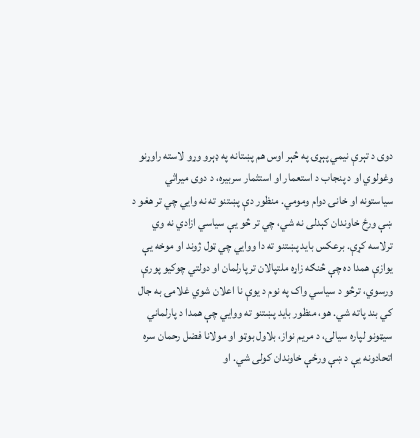دوی د تېرې نیمي پېړۍ په څېر اوس هم پښتانه په ډېرو وړو لاسته راوړنو وغولوي او د پنجاب د استعمار او استثمار سربیره، د دوی میراثي سیاستونه او خانۍ دوام ومومي. منظور دې پښتنو ته نه وايي چي تر هغو د ښې ورځ خاوندان کېدلی نه شي، چي تر څو يې سیاسي ازادي نه وي ترلاسه کړې. برعکس باید پښتنو ته دا ووايي چي ټول ژوند او موخه يې یوازې همدا ده چې څنګه زاړه ملتپالان تر پارلمان او دولتي چوکیو پورې ورسوي، ترڅو د سیاسي واک په نوم د یوې نا اعلان شوي غلامۍ به جال کي بند پاته شي. هو، منظور باید پښتنو ته ووايي چې همدا د پارلماني سيټونو لپاره سیالۍ، د مریم نواز، بلاول بوټو او مولانا فضل رحمان سره اتحادونه يې د ښې ورځې خاوندان کولی شي. او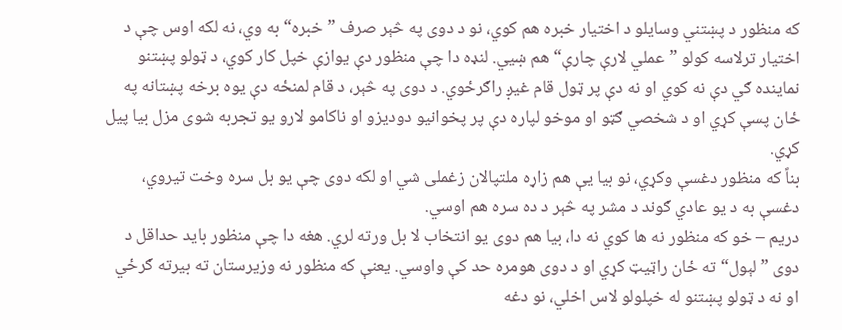که منظور د پښتني وسایلو د اختیار خبره هم کوي، نو د دوی په څېر صرف ”خبره“ به وي، نه لکه اوس چې د اختیار ترلاسه کولو ”عملي لارې چارې“ هم ښیي. لنډه دا چې منظور دې یوازې خپل کار کوي، د ټولو پښتنو نماینده ګي دې نه کوي او نه دې پر ټول قام غیږ راګرځوي. د دوی په څېر، د قام لمنځه دې یوه برخه پښتانه په ځان پسې کړي او د شخصي ګټو او موخو لپاره دې پر پخوانیو دودیزو او ناکامو لارو یو تجربه شوی مزل بیا پيل کړي.
بناً که منظور دغسې وکړي، نو بیا یې هم زاړه ملتپالان زغملی شي او لکه دوی چې یو بل سره وخت تیروي، دغسې به د یو عادي ګوند د مشر په څېر د ده سره هم اوسي.
دریم – خو که منظور نه ها کوي نه دا، بیا هم دوی یو انتخاب لا بل ورته لري. هغه دا چې منظور باید حداقل د دوی ” لېول“ ته ځان راټيټ کړي او د دوی هومره حد کې واوسي. یعنې که منظور نه وزیرستان ته بیرته ګرځي او نه د ټولو پښتنو له خپلولو لاس اخلي، نو دغه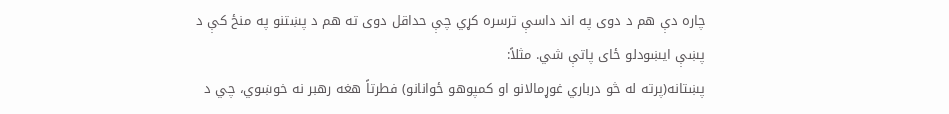چاره دې هم د دوی په اند داسې ترسره کړي چې حداقل دوی ته هم د پښتنو په منځ کې د پښې ایښودلو ځای پاتې شي. مثلاً:
پښتانه(پرته له څو درباري غوړمالانو او کمپوهو ځوانانو) فطرتاً هغه رهبر نه خوښوي، چي د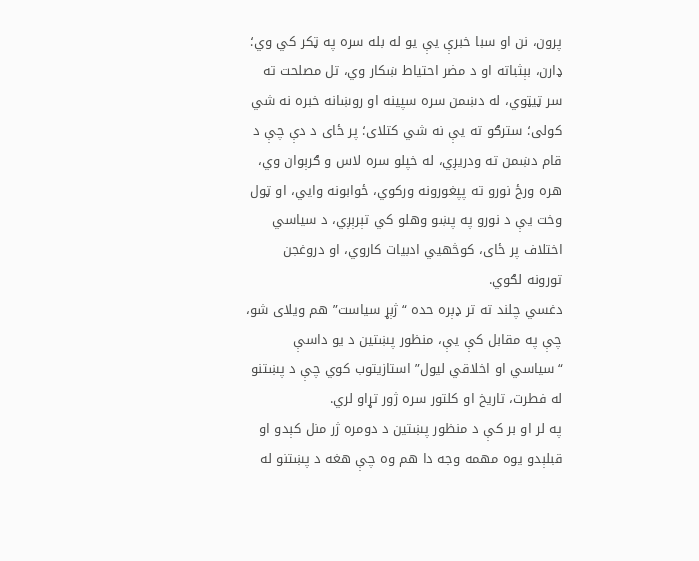پرون، نن او سبا خبرې یې یو له بله سره په ټکر کي وي؛ ډارن، بېثباته او د مضر احتیاط ښکار وي، تل مصلحت ته سر ټیټوي، له دښمن سره سپینه او روښانه خبره نه شي کولی؛ سترګو ته یې نه شي کتلای؛ پر ځای د دې چې د قام دښمن ته ودریږي، له خپلو سره لاس و ګرېوان وي، هره ورځ نورو ته پپغورونه ورکوي، ځوابونه وايي، او ټول وخت یې د نورو په پښو وهلو کي تېرېږي، د سیاسي اختلاف پر ځای، کوڅهيي ادبیات کاروي، او دروغجن تورونه لګوي.
دغسي چلند ته تر ډېره حده “ژېړ سیاست” هم ویلای شو، چې په مقابل کې یې، منظور پښتین د یو داسې “سیاسي او اخلاقي لیول” استازیتوب کوي چې د پښتنو له فطرت، تاریخ او کلتور سره ژور تړاو لري.
په لر او بر کې د منظور پښتین د دومره ژر منل کېدو او قبلېدو یوه مهمه وجه دا هم وه چې هغه د پښتنو له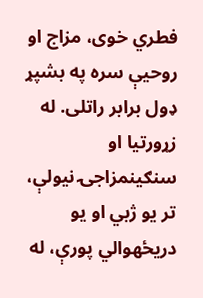فطري خوی، مزاج او روحیې سره په بشپړ ډول برابر راتلی. له زړورتیا او سنګینمزاجۍ نیولې، تر یو ژبي او یو دریځهوالي پورې، له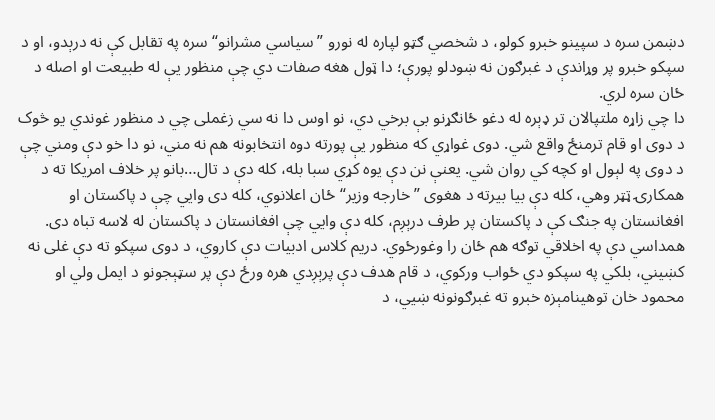دښمن سره د سپینو خبرو کولو، د شخصي ګټو لپاره له نورو ”سیاسي مشرانو“ سره په تقابل کې نه درېدو، او د سپکو خبرو پر وړاندې د غبرګون نه ښودلو پورې؛ دا ټول هغه صفات دي چې منظور یې له طبیعت او اصله د ځان سره لري.
دا چي زاړه ملتپالان تر ډېره له دغو ځانګړنو بې برخي دي، نو اوس دا نه سي زغملی چي د منظور غوندي یو څوک د دوی او قام ترمنځ واقع شي. دوی غواړي که منظور يې پورته دوه انتخابونه هم نه مني، نو دا خو دې ومني چې د دوی په لېول او کچه کي روان شي. یعنې نن دې یوه کړي سبا بله، کله دې د تال…بانو پر خلاف امریکا ته د همکارۍ ټټر وهي، کله دې بیا بیرته د هغوی ”خارجه وزیر“ ځان اعلانوي، کله دی وايي چې د پاکستان او افغانستان په جنګ کې د پاکستان پر طرف درېږم، کله دې وايي چې افغانستان د پاکستان له لاسه تباه دی. همداسي دې په اخلاقي توګه هم ځان را وغورځوي. دریم کلاس ادبیات دې کاروي، د دوی سپکو ته دې غلی نه کښيني، بلکي په سپکو دي ځواب ورکوي، د قام هدف دې پرېږدي هره ورځ دې پر سټېجونو د ایمل ولي او محمود خان توهینامېزه خبرو ته غبرګونونه ښيي، د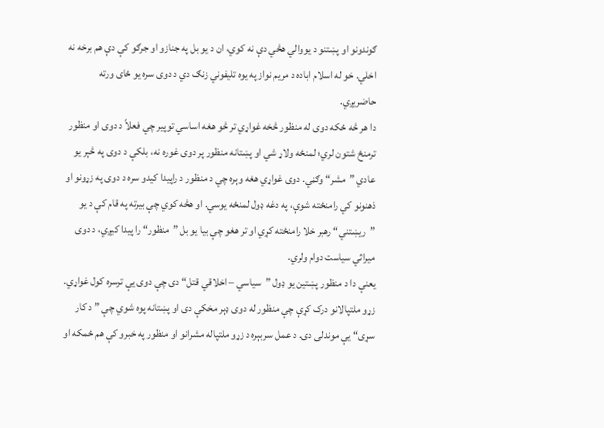ګوندونو او پښتنو د یووالي هڅي دې نه کوي، ان د یو بل په جنازو او جرګو کې دې هم برخه نه اخلي. خو له اسلام اباده د مریم نواز په یوه تلیفوني زنګ دي د دوی سره یو ځای ورته حاضریږي.
دا هر څه ځکه دوی له منظور څخه غواړي تر څو هغه اساسي توپير چي فعلاً د دوی او منظور ترمنځ شتون لري؛ لمنځه ولاړ شي او پښتانه منظور پر دوی غوره نه، بلکې د دوی په څېر یو عادي ”مشر“ وګڼي. دوی غواړي هغه وېره چي د منظور د راپیدا کیدو سره د دوی په زړونو او ذهنونو کي رامنځته شوې، په دغه ډول لمنځه یوسي. او هڅه کوي چې بیرته په قام کې د یو ”ريښتني“ رهبر خلا رامنځته کړي او تر هغو چې بیا یو بل ”منظور“ را پيدا کیږي، د دوی میراثي سیاست دوام ولري.
یعنې دا د منظور پښتین یو ډول ”سیاسي – اخلاقي قتل“ دی چې دوی يې ترسره کول غواړي. زړو ملتپالانو درک کړې چې منظور له دوی ډېر مخکې دی او پښتانه پوه شوي چې ” د کار سړی“ یې موندلی دی. د عمل سربېره د زړو ملتپاله مشرانو او منظور په خبرو کې هم ځمکه او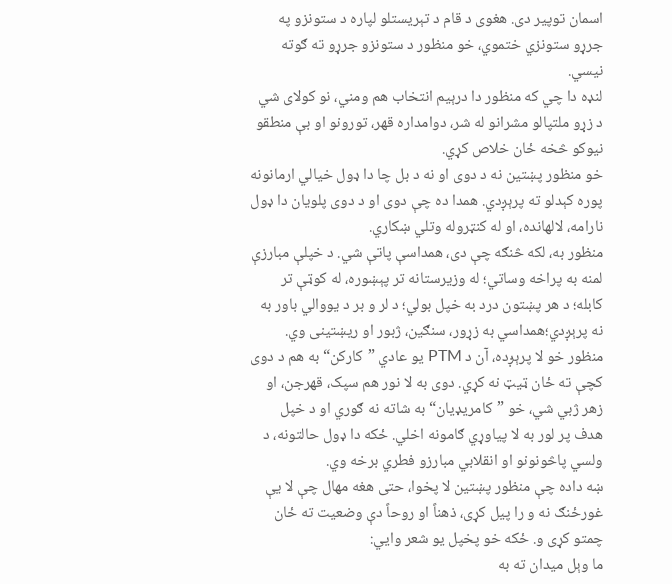اسمان توپير دی. هغوی د قام د تېریستلو لپاره د ستونزو په جرړو ستونزي ختموي، خو منظور د ستونزو جرړو ته ګوته نیسي.
لنډه دا چي که منظور دا درېیم انتخاب هم ومني، نو کولای شي د زړو ملتپالو مشرانو له شر، دوامداره قهر، تورونو او بې منطقو نیوکو څخه ځان خلاص کړي.
خو منظور پښتین نه د دوی او نه د بل چا دا ډول خیالي ارمانونه پوره کېدلو ته پرېږدي. همدا ده چې دوی او د دوی پلویان دا ډول نارامه، لالهانده، او له کنټروله وتلي ښکاري.
منظور به، لکه څنګه چې دی، همداسې پاتې شي. د خپلې مبارزې لمنه به پراخه وساتي؛ له وزیرستانه تر پېښوره، له کوټې تر کابله؛ د هر پښتون درد به خپل بولي؛ د لر و بر د یووالي باور به نه پرېږدي؛همداسي به زړور، سنګین، ژبور او ریښتینی وي. منظور خو لا پرېږده، آن د PTM یو عادي ”کارکن“ به هم د دوی کچې ته ځان ټيټ نه کړي. دوی به لا نور هم سپک، قهرجن، او زهر ژبي شي، خو ”کامريډیان“ به شاته نه ګوري او د خپل هدف پر لور به لا پیاوړي ګامونه اخلي. ځکه دا ډول حالتونه، د ولسي پاڅونونو او انقلابي مبارزو فطري برخه وي.
ښه داده چې منظور پښتین لا پخوا، حتی هغه مهال چې لا یې غورځنګ نه و را پیل کړی، ذهناً او روحاً دې وضعیت ته ځان چمتو کړی و. ځکه خو پخپل یو شعر وايي:
ما وېل میدان ته به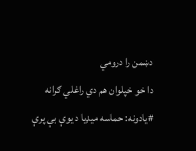دښمن را درومي
دا خو خپلوان هم دي راغلي ګرانه
#یادونه: حماسه میډیا د یوې بې پرې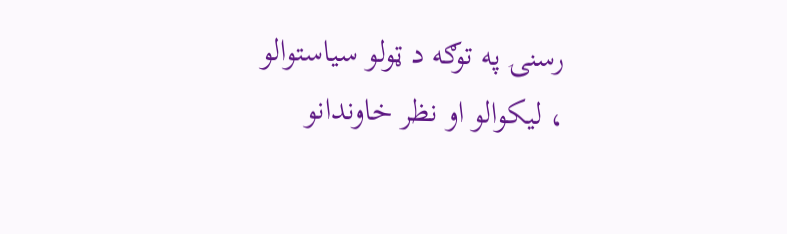رسنۍ په توګه د ټولو سیاستوالو ، لیکوالو او نظر خاوندانو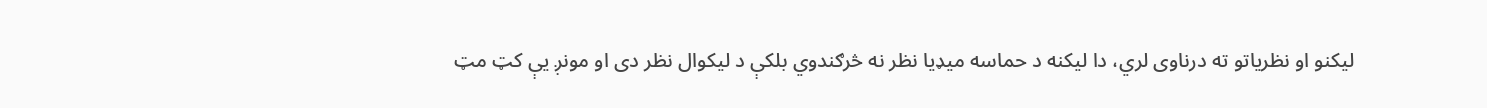لیکنو او نظریاتو ته درناوی لري، دا لیکنه د حماسه میډیا نظر نه څرګندوي بلکې د لیکوال نظر دی او مونږ یې کټ مټ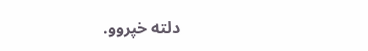دلته خپروو.